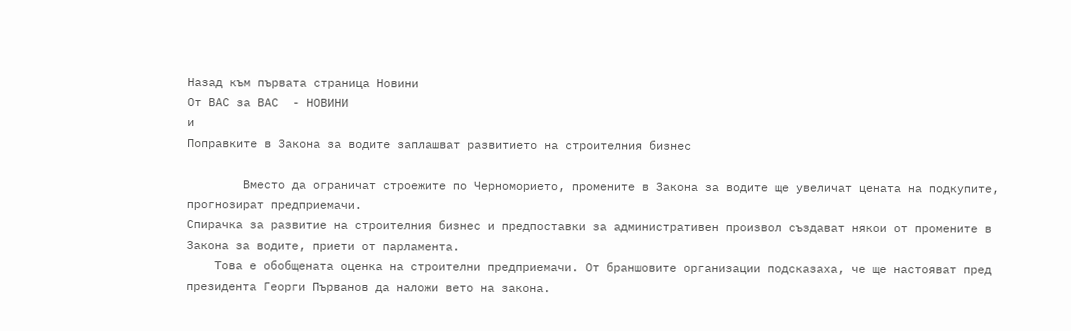Назад към първата страница Новини
От ВАС за ВАС  - НОВИНИ
и
Поправките в Закона за водите заплашват развитието на строителния бизнес

        Вместо да ограничат строежите по Черноморието, промените в Закона за водите ще увеличат цената на подкупите, прогнозират предприемачи.
Спирачка за развитие на строителния бизнес и предпоставки за административен произвол създават някои от промените в Закона за водите, приети от парламента.
    Това е обобщената оценка на строителни предприемачи. От браншовите организации подсказаха, че ще настояват пред президента Георги Първанов да наложи вето на закона.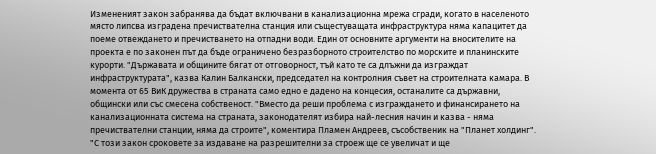Измененият закон забранява да бъдат включвани в канализационна мрежа сгради, когато в населеното място липсва изградена пречиствателна станция или същестуващата инфраструктура няма капацитет да поеме отвеждането и пречистването на отпадни води. Един от основните аргументи на вносителите на проекта е по законен път да бъде ограничено безразборното строителство по морските и планинските курорти. "Държавата и общините бягат от отговорност, тъй като те са длъжни да изграждат инфраструктурата", казва Калин Балкански, председател на контролния съвет на строителната камара. В момента от 65 ВиК дружества в страната само едно е дадено на концесия, останалите са държавни, общински или със смесена собственост. "Вместо да реши проблема с изграждането и финансирането на канализационната система на страната, законодателят избира най-лесния начин и казва - няма пречиствателни станции, няма да строите", коментира Пламен Андреев, съсобственик на "Планет холдинг". "С този закон сроковете за издаване на разрешителни за строеж ще се увеличат и ще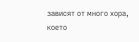зависят от много хора, което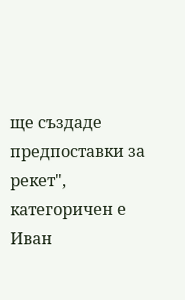ще създаде предпоставки за рекет", категоричен е Иван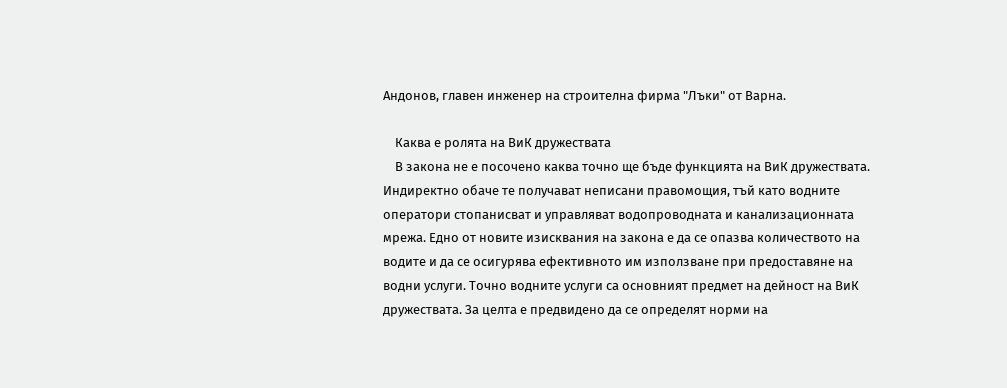Андонов, главен инженер на строителна фирма "Лъки" от Варна.

    Каква е ролята на ВиК дружествата
    В закона не е посочено каква точно ще бъде функцията на ВиК дружествата. Индиректно обаче те получават неписани правомощия, тъй като водните оператори стопанисват и управляват водопроводната и канализационната мрежа. Едно от новите изисквания на закона е да се опазва количеството на водите и да се осигурява ефективното им използване при предоставяне на водни услуги. Точно водните услуги са основният предмет на дейност на ВиК дружествата. За целта е предвидено да се определят норми на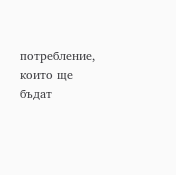потребление, които ще бъдат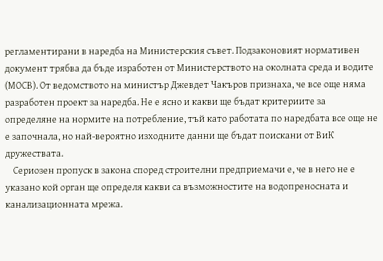регламентирани в наредба на Министерския съвет. Подзаконовият нормативен документ трябва да бъде изработен от Министерството на околната среда и водите (МОСВ). От ведомството на министър Джевдет Чакъров признаха, че все още няма разработен проект за наредба. Не е ясно и какви ще бъдат критериите за определяне на нормите на потребление, тъй като работата по наредбата все още не е започнала, но най-вероятно изходните данни ще бъдат поискани от ВиК дружествата.
    Сериозен пропуск в закона според строителни предприемачи е, че в него не е указано кой орган ще определя какви са възможностите на водопреносната и канализационната мрежа.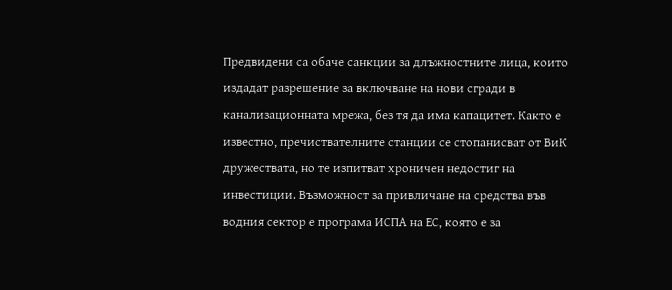Предвидени са обаче санкции за длъжностните лица, които издадат разрешение за включване на нови сгради в канализационната мрежа, без тя да има капацитет. Както е известно, пречиствателните станции се стопанисват от ВиК дружествата, но те изпитват хроничен недостиг на инвестиции. Възможност за привличане на средства във водния сектор е програма ИСПА на ЕС, която е за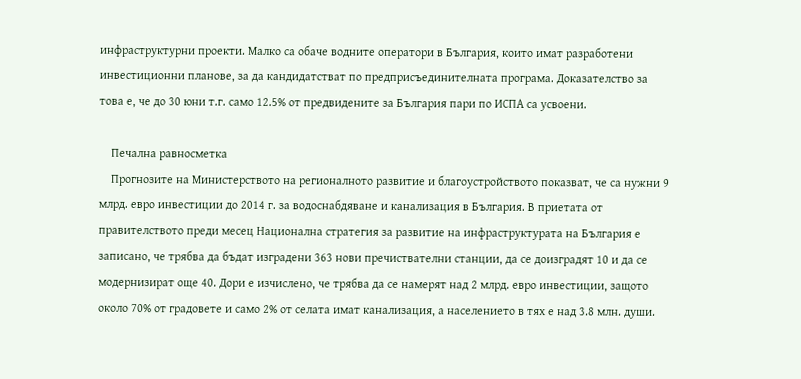инфраструктурни проекти. Малко са обаче водните оператори в България, които имат разработени инвестиционни планове, за да кандидатстват по предприсъединителната програма. Доказателство за това е, че до 30 юни т.г. само 12.5% от предвидените за България пари по ИСПА са усвоени.

    Печална равносметка
    Прогнозите на Министерството на регионалното развитие и благоустройството показват, че са нужни 9 млрд. евро инвестиции до 2014 г. за водоснабдяване и канализация в България. В приетата от правителството преди месец Национална стратегия за развитие на инфраструктурата на България е записано, че трябва да бъдат изградени 363 нови пречиствателни станции, да се доизградят 10 и да се модернизират още 40. Дори е изчислено, че трябва да се намерят над 2 млрд. евро инвестиции, защото около 70% от градовете и само 2% от селата имат канализация, а населението в тях е над 3.8 млн. души.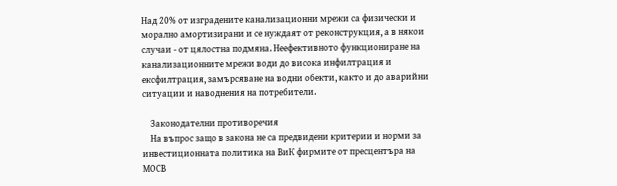Над 20% от изградените канализационни мрежи са физически и морално амортизирани и се нуждаят от реконструкция, а в някои случаи - от цялостна подмяна. Неефективното функциониране на канализационните мрежи води до висока инфилтрация и ексфилтрация, замърсяване на водни обекти, както и до аварийни ситуации и наводнения на потребители.

    Законодателни противоречия
    На въпрос защо в закона не са предвидени критерии и норми за инвестиционната политика на ВиК фирмите от пресцентъра на МОСВ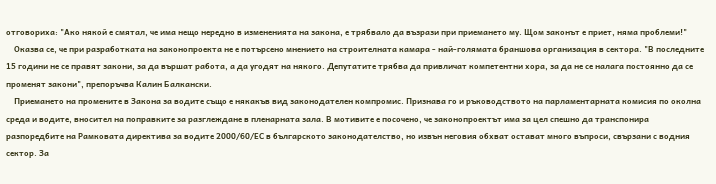отговориха: "Ако някой е смятал, че има нещо нередно в измененията на закона, е трябвало да възрази при приемането му. Щом законът е приет, няма проблеми!"
    Оказва се, че при разработката на законопроекта не е потърсено мнението на строителната камара - най-голямата браншова организация в сектора. "В последните 15 години не се правят закони, за да вършат работа, а да угодят на някого. Депутатите трябва да привличат компетентни хора, за да не се налага постоянно да се променят закони", препоръчва Калин Балкански.
    Приемането на промените в Закона за водите също е някакъв вид законодателен компромис. Признава го и ръководството на парламентарната комисия по околна среда и водите, вносител на поправките за разглеждане в пленарната зала. В мотивите е посочено, че законопроектът има за цел спешно да транспонира разпоредбите на Рамковата директива за водите 2000/60/ЕС в българското законодателство, но извън неговия обхват остават много въпроси, свързани с водния сектор. За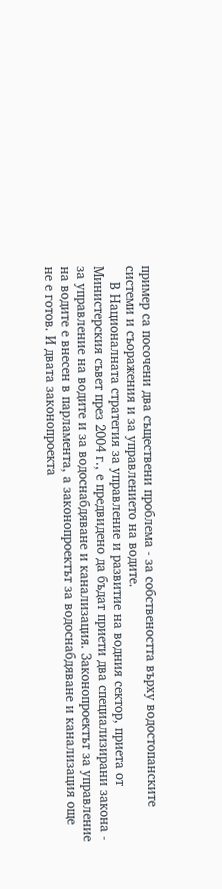пример са посочени два съществени проблема - за собствеността върху водостопанските системи и съоражения и за управлението на водите.
    В Националната стратегия за управление и развитие на водния сектор, приета от Министерския съвет през 2004 г., е предвидено да бъдат приети два специализирани закона - за управление на водите и за водоснабдяване и канализация. Законопроектът за управление на водите е внесен в парламента, а законопроектът за водоснабдяване и канализация още не е готов. И двата законопроекта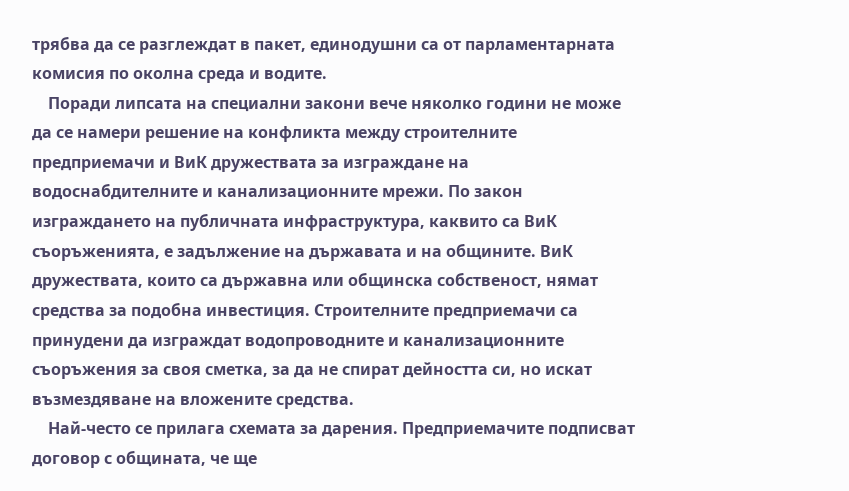трябва да се разглеждат в пакет, единодушни са от парламентарната комисия по околна среда и водите.
    Поради липсата на специални закони вече няколко години не може да се намери решение на конфликта между строителните предприемачи и ВиК дружествата за изграждане на водоснабдителните и канализационните мрежи. По закон изграждането на публичната инфраструктура, каквито са ВиК съоръженията, е задължение на държавата и на общините. ВиК дружествата, които са държавна или общинска собственост, нямат средства за подобна инвестиция. Строителните предприемачи са принудени да изграждат водопроводните и канализационните съоръжения за своя сметка, за да не спират дейността си, но искат възмездяване на вложените средства.
    Най-често се прилага схемата за дарения. Предприемачите подписват договор с общината, че ще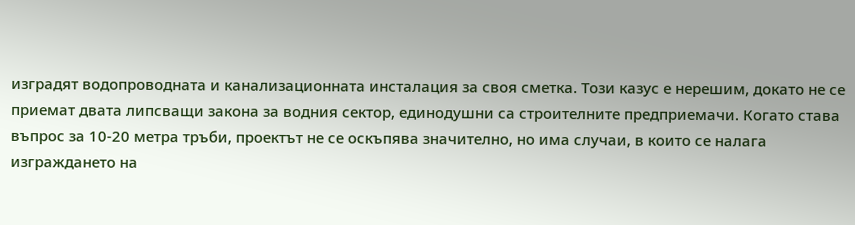изградят водопроводната и канализационната инсталация за своя сметка. Този казус е нерешим, докато не се приемат двата липсващи закона за водния сектор, единодушни са строителните предприемачи. Когато става въпрос за 10-20 метра тръби, проектът не се оскъпява значително, но има случаи, в които се налага изграждането на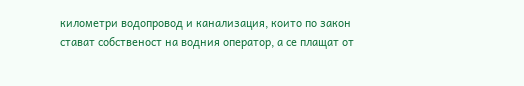километри водопровод и канализация, които по закон стават собственост на водния оператор, а се плащат от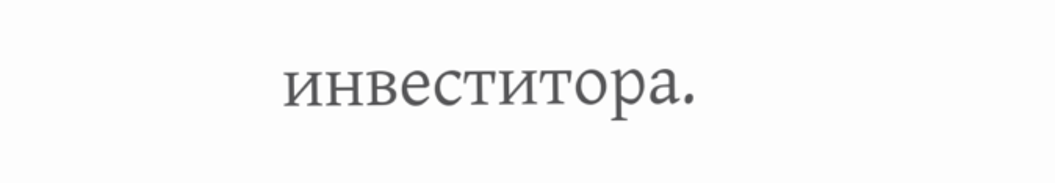инвеститора.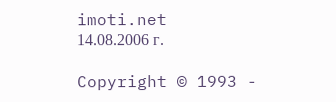imoti.net
14.08.2006 г.

Copyright © 1993 -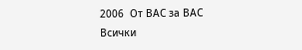2006  От ВАС за ВАС
Всички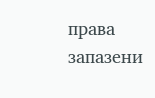права запазени